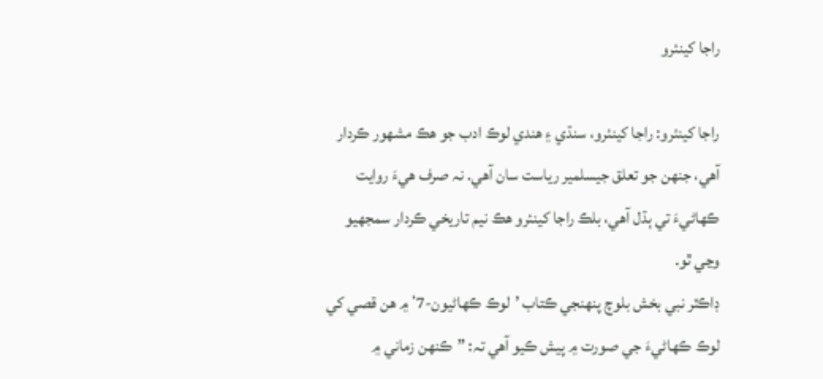راجا کينئرو

راجا کينئرو: راجا کينئرو، سنڌي ۽ هندي لوڪ ادب جو هڪ مشھور ڪردار آهي، جنهن جو تعلق جيسلمير رياست سان آهي. نہ صرف هيءَ روايت ڪهاڻيءَ تي ٻڌل آهي، بلڪ راجا کينئرو هڪ نيم تاريخي ڪردار سمجهيو وڃي ٿو.
ڊاڪٽر نبي بخش بلوچ پنھنجي ڪتاب ’لوڪ ڪهاڻيون-7‘ ۾ هن قصي کي لوڪ ڪهاڻيءَ جي صورت ۾ پيش ڪيو آهي تہ: ”ڪنهن زماني ۾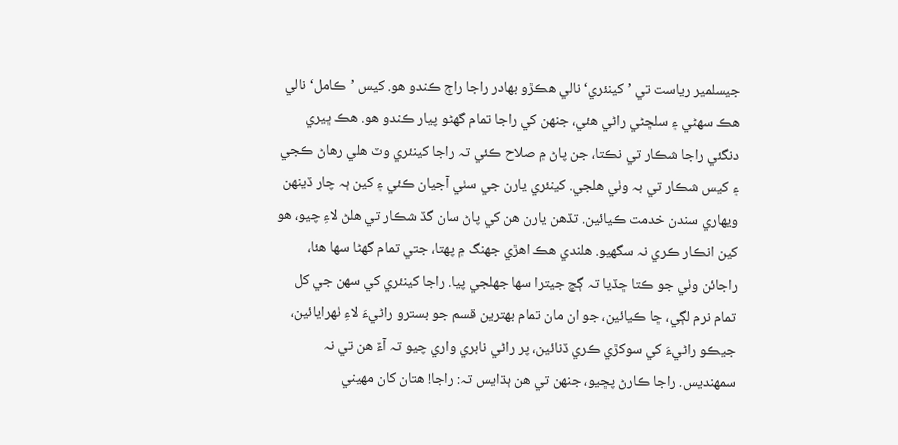جيسلمير رياست تي ’کينئري‘ نالي هڪڙو بھادر راجا راڄ ڪندو هو. کيس ’ڪامل‘ نالي هڪ سھڻي ۽ سلڇڻي راڻي هئي، جنهن کي راجا تمام گهڻو پيار ڪندو هو. هڪ ڀيري دنگئي راجا شڪار تي نڪتا، جن پاڻ ۾ صلاح ڪئي تہ راجا کينئري وٽ هلي رهاڻ ڪجي ۽ کيس شڪار تي بہ وٺي هلجي. کينئري يارن جي سٺي آجيان ڪئي ۽ کين ٻہ چار ڏينهن ويهاري سندن خدمت ڪيائين. تڏهن يارن هن کي پاڻ سان گڏ شڪار تي هلڻ لاءِ چيو، هو کين انڪار ڪري نہ سگهيو. هلندي هڪ اهڙي جهنگ ۾ پهتا، جتي تمام گهڻا سھا هئا، راجائن وٺي جو ڪتا ڇڏيا تہ ڳچ جيترا سھا جهلجي پيا. راجا کينئري کي سھن جي کل تمام نرم لڳي، ڇا ڪيائين، جو ان مان تمام بھترين قسم جو بسترو راڻيءَ لاءِ ٺهرايائين، جيڪو راڻيءَ کي سوکڙي ڪري ڏنائين، پر راڻي نابري واري چيو تہ آءٌ هن تي نہ سمهنديس. راجا ڪارڻ پڇيو، جنهن تي هن ٻڌايس تہ: راجا! هتان کان مهيني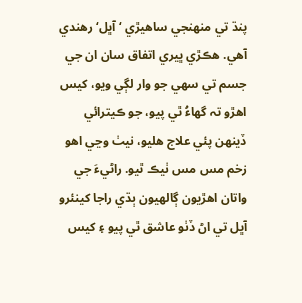پنڌ تي منهنجي ساهيڙي ‘آڀل‘ رهندي آهي. هڪڙي ڀيري اتفاق سان ان جي جسم تي سھي جو وار لڳي ويو، کيس اهڙو تہ گهاءُ ٿي پيو، جو ڪيترائي ڏينهن پئي علاج هليو، نيٺ وڃي اهو زخم مس مس ٺيڪ ٿيو. راڻيءَ جي واتان اهڙيون ڳالهيون ٻڌي راجا کينئرو آڀل تي اڻ ڏٺو عاشق ٿي پيو ۽ کيس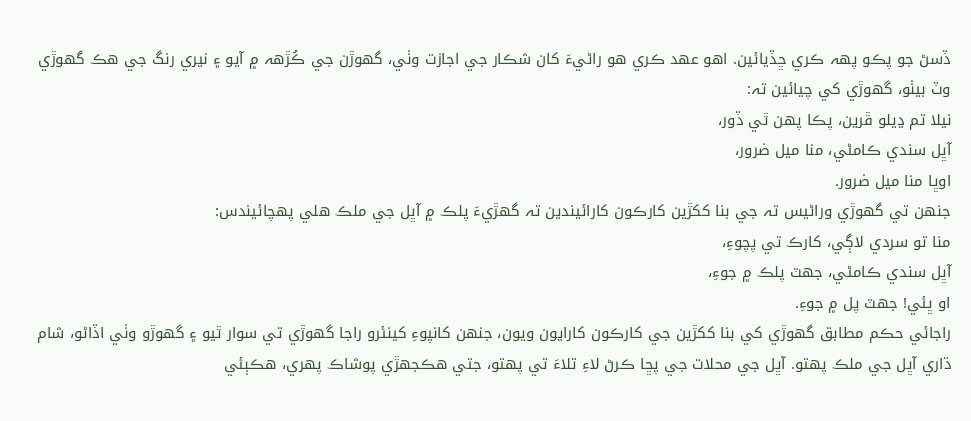ڏسڻ جو پڪو پھہ ڪري ڇڏيائين. اهو عھد ڪري هو راڻيءَ کان شڪار جي اجازت وٺي، گهوڙن جي ڪُڙھہ ۾ آيو ۽ نيري رنگ جي هڪ گهوڙي وٽ بيٺو، گهوڙي کي چيائين تہ:
نيلا تم ڍيلو ڦرين، پڪا پھن ٿي ڏور،
آڀل سندي ڪامڻي، منا ميل ضرور،
اوڀا منا ميل ضرور.
جنهن تي گهوڙي وراڻيس تہ جي بنا ککڙين کارڪون کارائيندين تہ گهڙيءَ پلڪ ۾ آڀل جي ملڪ هلي پهچائيندس:
منا تو سردي لاڳي، کارڪ تي پچوءِ،
آڀل سندي ڪامڻي، جهٽ پلڪ ۾ جوءِ،
او ڀئي! جهٽ پل ۾ جوءِ.
راجائي حڪم مطابق گهوڙي کي بنا ککڙين جي کارڪون کارايون ويون، جنهن کانپوءِ کينئرو راجا گهوڙي تي سوار ٿيو ۽ گهوڙو وٺي اڏاڻو، شام ڌاري آڀل جي ملڪ پهتو. آڀل جي محلات جي پڇا ڪرڻ لاءِ تلاءَ تي پهتو، جتي هڪجهڙي پوشاڪ پهري، هڪٻئي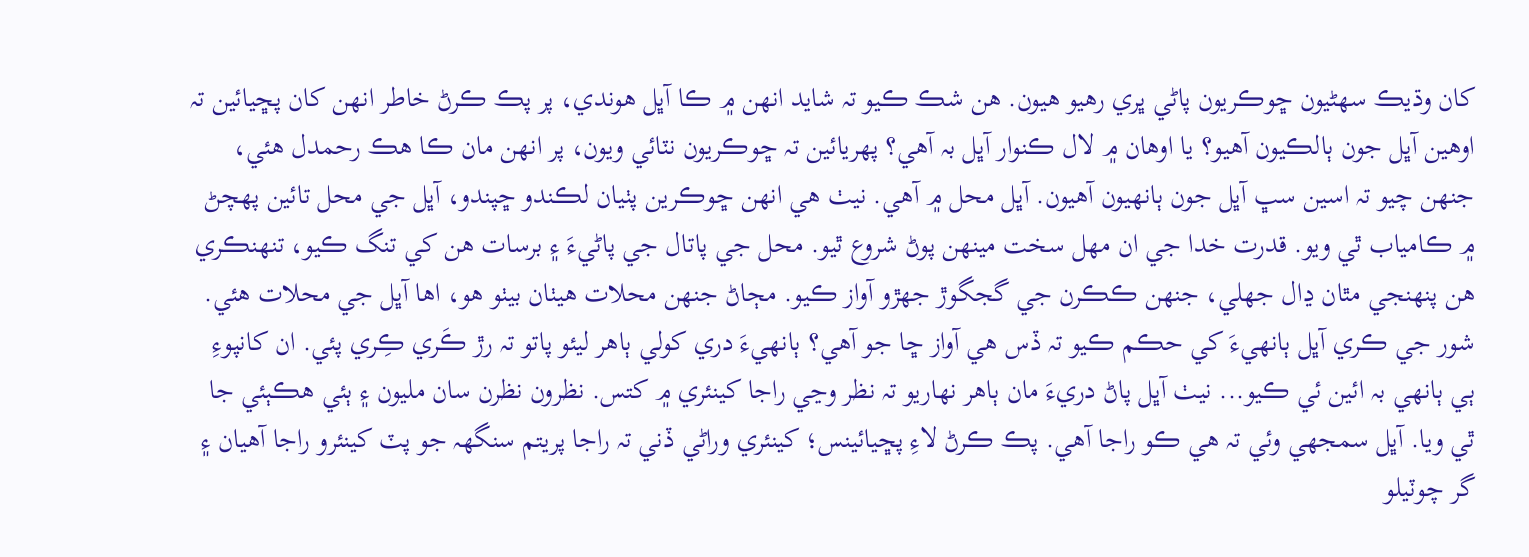کان وڌيڪ سهڻيون ڇوڪريون پاڻي ڀري رهيو هيون. هن شڪ ڪيو تہ شايد انهن ۾ ڪا آڀل هوندي، پر پڪ ڪرڻ خاطر انهن کان پڇيائين تہ اوهين آڀل جون ٻالڪيون آهيو؟ يا اوهان ۾ لال ڪنوار آڀل بہ آهي؟ پهريائين تہ ڇوڪريون نٽائي ويون، پر انهن مان ڪا هڪ رحمدل هئي، جنهن چيو تہ اسين سڀ آڀل جون ٻانهيون آهيون. آڀل محل ۾ آهي. نيٺ هي انهن ڇوڪرين پٺيان لڪندو ڇپندو، آڀل جي محل تائين پهچڻ ۾ ڪامياب ٿي ويو. قدرت خدا جي ان مھل سخت مينهن پوڻ شروع ٿيو. محل جي پاتال جي پاڻيءَ ۽ برسات هن کي تنگ ڪيو، تنهنڪري هن پنھنجي مٿان ڍال جهلي، جنهن ڪڪرن جي گجگوڙ جهڙو آواز ڪيو. مڄاڻ جنهن محلات هيٺان بيٺو هو، اها آڀل جي محلات هئي. شور جي ڪري آڀل ٻانهيءَ کي حڪم ڪيو تہ ڏس هي آواز ڇا جو آهي؟ ٻانهيءَ دري کولي ٻاهر ليئو پاتو تہ رڙ ڪَري ڪِري پئي. ان کانپوءِ ٻي ٻانهي بہ ائين ئي ڪيو... نيٺ آڀل پاڻ دريءَ مان ٻاهر نهاريو تہ نظر وڃي راجا کينئري ۾ کتس. نظرون نظرن سان مليون ۽ ٻئي هڪٻئي جا ٿي ويا. آڀل سمجهي وئي تہ هي ڪو راجا آهي. پڪ ڪرڻ لاءِ پڇيائينس؛ کينئري وراڻي ڏني تہ راجا پريتم سنگهہ جو پٽ کينئرو راجا آهيان ۽ گر چوٽيلو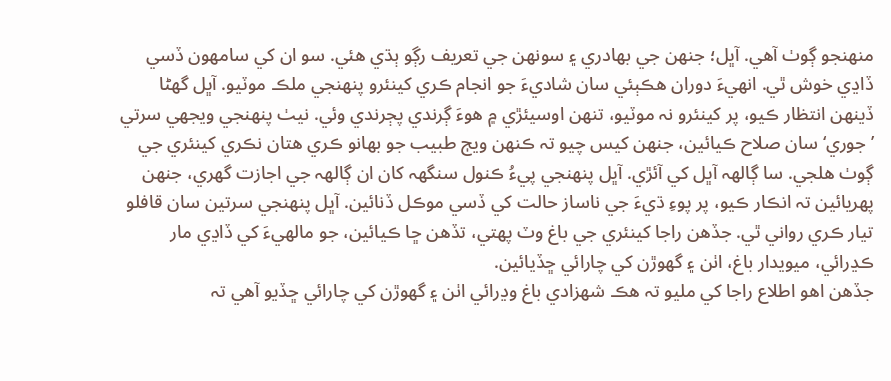منهنجو ڳوٺ آهي. آڀل؛ جنهن جي بهادري ۽ سونهن جي تعريف رڳو ٻڌي هئي. سو ان کي سامهون ڏسي ڏاڍي خوش ٿي. انهيءَ دوران هڪٻئي سان شاديءَ جو انجام ڪري کينئرو پنھنجي ملڪ موٽيو. آڀل گهڻا ڏينهن انتظار ڪيو، پر کينئرو نہ موٽيو، تنهن اوسيئڙي ۾ هوءَ ڳرندي پڄرندي وئي. نيٺ پنھنجي ويجهي سرتي ’جوري‘ سان صلاح ڪيائين، جنهن کيس چيو تہ ڪنهن ويڄ طبيب جو بهانو ڪري هتان نڪري کينئري جي ڳوٺ هلجي. سا ڳالھہ آڀل کي آئڙي. آڀل پنھنجي پيءُ ڪنول سنگهہ کان ان ڳالھہ جي اجازت گهري، جنهن پهريائين تہ انڪار ڪيو، پر پوءِ ڌيءَ جي ناساز حالت کي ڏسي موڪل ڏنائين. آڀل پنھنجي سرتين سان قافلو تيار ڪري رواني ٿي. جڏهن راجا کينئري جي باغ وٽ پهتي، تڏهن ڇا ڪيائين، جو مالهيءَ کي ڏاڍي مار ڪڍرائي، ميويدار باغ، اٺن ۽ گهوڙن کي چارائي ڇڏيائين.
جڏهن اهو اطلاع راجا کي مليو تہ هڪ شھزادي باغ وڍرائي اٺن ۽ گهوڙن کي چارائي ڇڏيو آهي تہ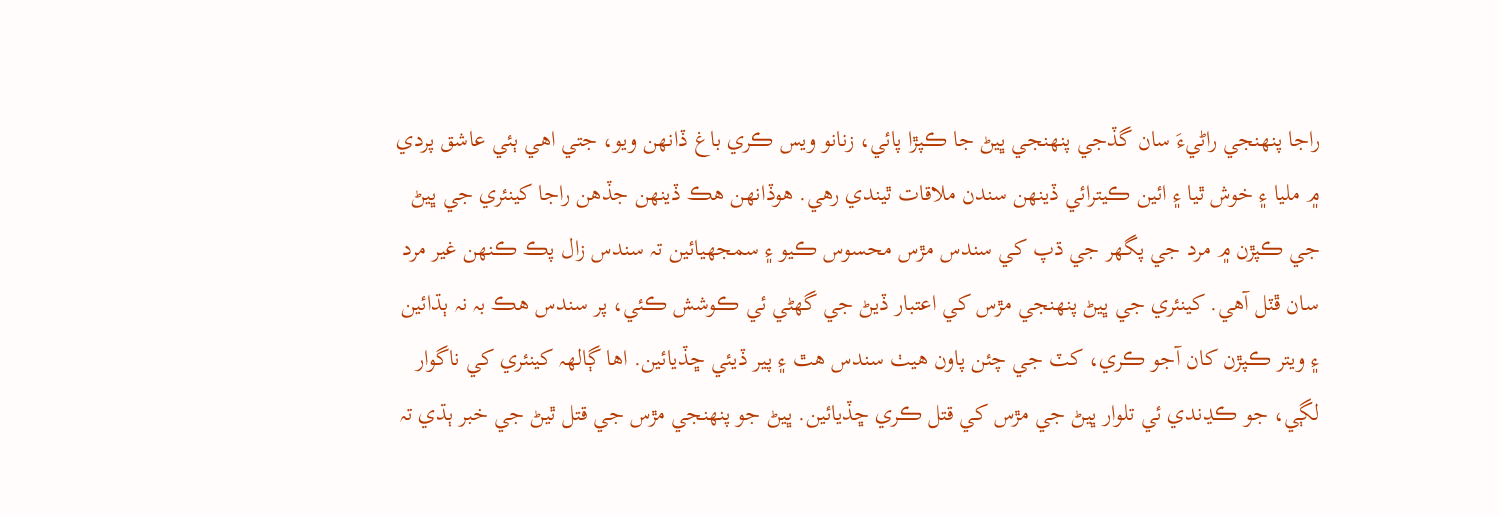راجا پنھنجي راڻيءَ سان گڏجي پنھنجي ڀيڻ جا ڪپڙا پائي، زنانو ويس ڪري باغ ڏانهن ويو، جتي اهي ٻئي عاشق پردي ۾ مليا ۽ خوش ٿيا ۽ ائين ڪيترائي ڏينهن سندن ملاقات ٿيندي رهي. هوڏانهن هڪ ڏينهن جڏهن راجا کينئري جي ڀيڻ جي ڪپڙن ۾ مرد جي پگهر جي ڌپ کي سندس مڙس محسوس ڪيو ۽ سمجهيائين تہ سندس زال پڪ ڪنهن غير مرد سان ڦٽل آهي. کينئري جي ڀيڻ پنھنجي مڙس کي اعتبار ڏيڻ جي گهڻي ئي ڪوشش ڪئي، پر سندس هڪ بہ نہ ٻڌائين ۽ ويتر ڪپڙن کان آجو ڪري، کٽ جي چئن پاون هيٺ سندس هٿ ۽ پير ڏيئي ڇڏيائين. اها ڳالھہ کينئري کي ناگوار لڳي، جو ڪڍندي ئي تلوار ڀيڻ جي مڙس کي قتل ڪري ڇڏيائين. ڀيڻ جو پنھنجي مڙس جي قتل ٿيڻ جي خبر ٻڌي تہ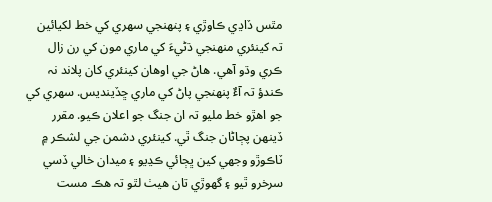مٿس ڏاڍي ڪاوڙي ۽ پنھنجي سهري کي خط لکيائين تہ کينئري منهنجي ڌڻيءَ کي ماري مون کي رن زال ڪري وڌو آهي. هاڻ جي اوهان کينئري کان پلاند نہ ڪندؤ تہ آءٌ پنھنجي پاڻ کي ماري ڇڏينديس. سهري کي جو اهڙو خط مليو تہ ان جنگ جو اعلان ڪيو. مقرر ڏينهن پڄاڻان جنگ ٿي. کينئري دشمن جي لشڪر ۾ ٽاڪوڙو وجهي کين ڀڄائي ڪڍيو ۽ ميدان خالي ڏسي سرخرو ٿيو ۽ گهوڙي تان هيٺ لٿو تہ هڪ مست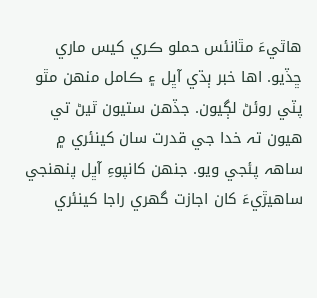هاٿيءَ مٿانئس حملو ڪري کيس ماري ڇڏيو. اها خبر ٻڌي آڀل ۽ ڪامل منهن مٿو پٽي روئڻ لڳيون. جڏهن ستيون ٿيڻ تي هيون تہ خدا جي قدرت سان کينئري ۾ ساھہ پئجي ويو. جنهن کانپوءِ آڀل پنھنجي ساهيڙيءَ کان اجازت گهري راجا کينئري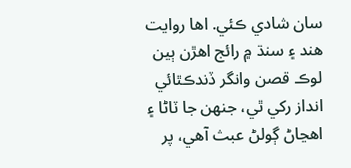سان شادي ڪئي. اها روايت هند ۽ سنڌ ۾ رائج اهڙن ٻين لوڪ قصن وانگر ڏندڪٿائي انداز رکي ٿي، جنهن جا ٽاڻا ۽ اهڃاڻ ڳولڻ عبث آهي، پر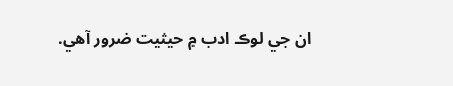ان جي لوڪ ادب ۾ حيثيت ضرور آهي.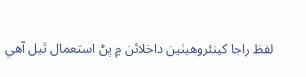لفظ راجا کينئروھيٺين داخلائن ۾ پڻ استعمال ٿيل آھي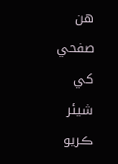هن صفحي کي شيئر ڪريو